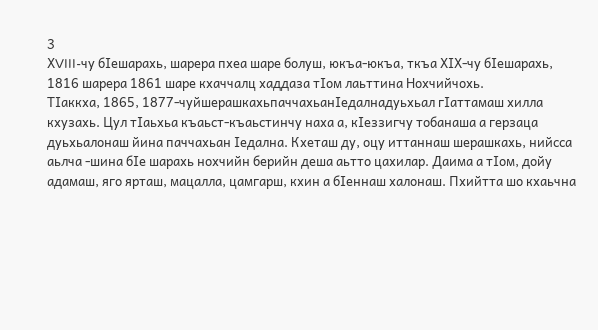3
ХVIII-чу бIешарахь, шарера пхеа шаре болуш, юкъа-юкъа, ткъа ХIХ-чу бIешарахь, 1816 шарера 1861 шаре кхаччалц хаддаза тIом лаьттина Нохчийчохь.
ТIаккха, 1865, 1877-чуйшерашкахьпаччахьанIедалнадуьхьал гIаттамаш хилла кхузахь. Цул тIаьхьа къаьст-къаьстинчу наха а, кIеззигчу тобанаша а герзаца дуьхьалонаш йина паччахьан Iедална. Кхеташ ду, оцу иттаннаш шерашкахь, нийсса аьлча -шина бIе шарахь нохчийн берийн деша аьтто цахилар. Даима а тIом, дойу адамаш, яго ярташ, мацалла, цамгарш, кхин а бIеннаш халонаш. Пхийтта шо кхаьчна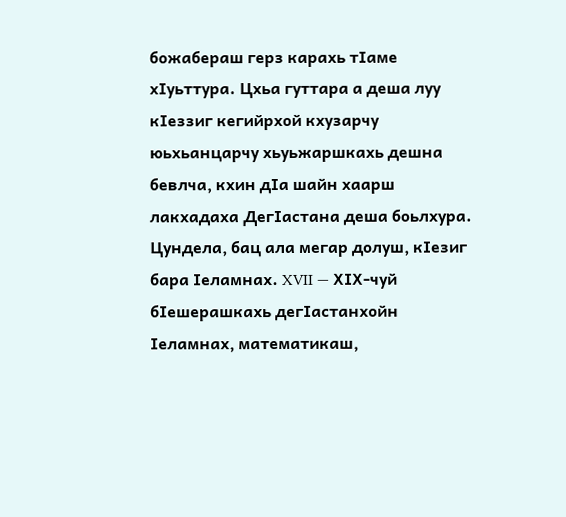божабераш герз карахь тIаме хIуьттура. Цхьа гуттара а деша луу кIеззиг кегийрхой кхузарчу юьхьанцарчу хьуьжаршкахь дешна бевлча, кхин дIа шайн хаарш лакхадаха ДегIастана деша боьлхура. Цундела, бац ала мегар долуш, кIезиг бара Iеламнах. XVII — ХIХ-чуй бIешерашкахь дегIастанхойн Iеламнах, математикаш,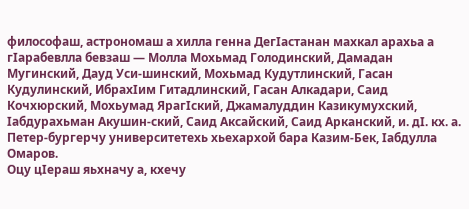философаш, астрономаш а хилла генна ДегIастанан махкал арахьа а гIарабевлла бевзаш — Молла Мохьмад Голодинский, Дамадан Мугинский, Дауд Уси-шинский, Мохьмад Кудутлинский, Гасан Кудулинский, ИбрахIим Гитадлинский, Гасан Алкадари, Саид Кочхюрский, Мохьумад ЯрагIский, Джамалуддин Казикумухский, Iабдурахьман Акушин-ский, Саид Аксайский, Саид Арканский, и. дI. кх. а. Петер-бургерчу университетехь хьехархой бара Казим-Бек, Iабдулла Омаров.
Оцу цIераш яьхначу а, кхечу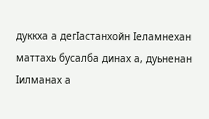дуккха а дегIастанхойн Iеламнехан маттахь бусалба динах а, дуьненан Iилманах а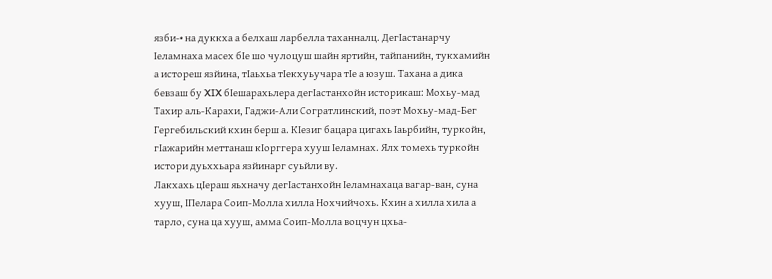язби-• на дуккха а белхаш ларбелла таханналц. ДегIастанарчу Iеламнаха масех бIе шо чулоцуш шайн яртийн, тайпанийн, тукхамийн а истореш язйина, тIаьхьа тIекхуьучара тIе а юзуш. Тахана а дика бевзаш бу XIX бIешарахьлера дегIастанхойн историкаш: Мохьу-мад Тахир аль-Карахи, Гаджи-Али Согратлинский, поэт Мохьу-мад-Бег Гергебильский кхин берш а. КIезиг бацара цигахь Iаьрбийн, туркойн, гIажарийн меттанаш кIорггера хууш Iеламнах. Ялх томехь туркойн истори дуьххьара язйинарг суьйли ву.
Лакхахь цIераш яьхначу дегIастанхойн Iеламнахаца вагар-ван, суна хууш, IПелара Соип-Молла хилла Нохчийчохь. Кхин а хилла хила а тарло, суна ца хууш, амма Соип-Молла воцчун цхьа-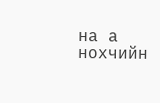на а нохчийн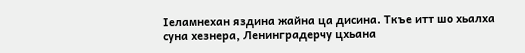Iеламнехан яздина жайна ца дисина. Ткъе итт шо хьалха суна хезнера, Ленинградерчу цхьана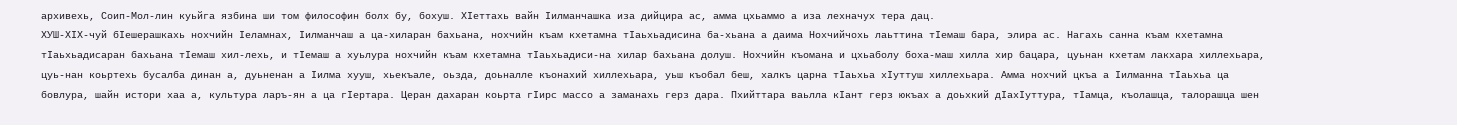архивехь, Соип-Мол-лин куьйга язбина ши том философин болх бу, бохуш. ХIеттахь вайн Iилманчашка иза дийцира ас, амма цхьаммо а иза лехначух тера дац.
ХУШ-ХIХ-чуй бIешерашкахь нохчийн Iеламнах, Iилманчаш а ца-хиларан бахьана, нохчийн къам кхетамна тIаьхьадисина ба-хьана а даима Нохчийчохь лаьттина тIемаш бара, элира ас. Нагахь санна къам кхетамна тIаьхьадисаран бахьана тIемаш хил-лехь, и тIемаш а хуьлура нохчийн къам кхетамна тIаьхьадиси-на хилар бахьана долуш. Нохчийн къомана и цхьаболу боха-маш хилла хир бацара, цуьнан кхетам лакхара хиллехьара, цуь-нан коьртехь бусалба динан а, дуьненан а Iилма хууш, хьекъале, оьзда, доьналле къонахий хиллехьара, уьш къобал беш, халкъ царна тIаьхьа хIуттуш хиллехьара. Амма нохчий цкъа а Iилманна тIаьхьа ца бовлура, шайн истори хаа а, культура ларъ-ян а ца гIертара. Церан дахаран коьрта гIирс массо а заманахь герз дара. Пхийттара ваьлла кIант герз юкъах а доьхкий дIахIуттура, тIамца, къолашца, талорашца шен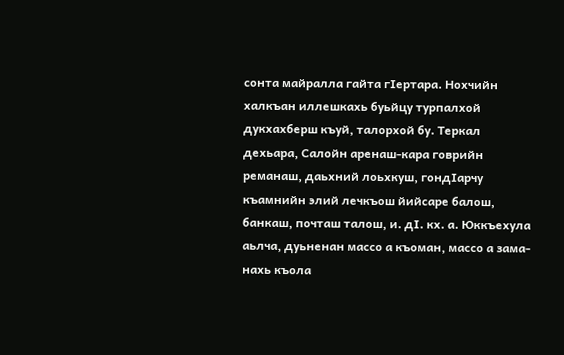сонта майралла гайта гIертара. Нохчийн халкъан иллешкахь буьйцу турпалхой дукхахберш къуй, талорхой бу. Теркал дехьара, Салойн аренаш-кара говрийн реманаш, даьхний лоьхкуш, гондIарчу къамнийн элий лечкъош йийсаре балош, банкаш, почташ талош, и. дI. кх. а. Юккъехула аьлча, дуьненан массо а къоман, массо а зама-нахь къола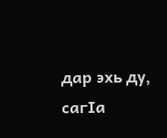дар эхь ду, сагIа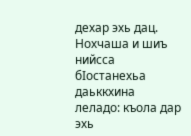дехар эхь дац. Нохчаша и шиъ нийсса бIостанехьа даьккхина леладо: къола дар эхь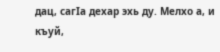дац, сагIа дехар эхь ду. Мелхо а, и къуй,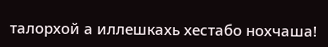талорхой а иллешкахь хестабо нохчаша!